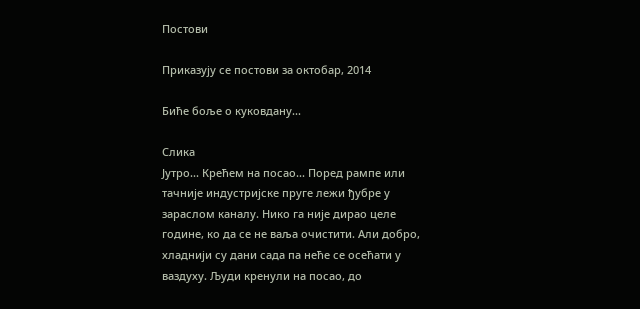Постови

Приказују се постови за октобар, 2014

Биће боље о куковдану...

Слика
Јутро... Крећем на посао... Поред рампе или тачније индустријске пруге лежи ђубре у зараслом каналу. Нико га није дирао целе године, ко да се не ваља очистити. Али добро, хладнији су дани сада па неће се осећати у ваздуху. Људи кренули на посао, до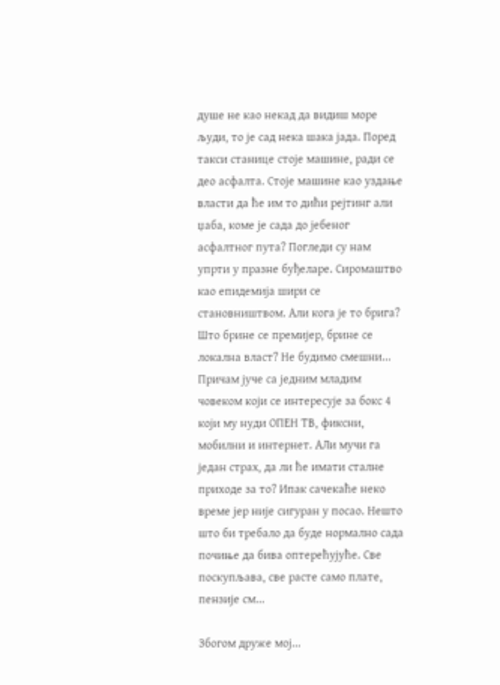душе не као некад да видиш море људи, то је сад нека шака јада. Поред такси станице стоје машине, ради се део асфалта. Стоје машине као уздање власти да ће им то дићи рејтинг али џаба, коме је сада до јебеног асфалтног пута? Погледи су нам упрти у празне буђеларе. Сиромаштво као епидемија шири се становништвом. Али кога је то брига? Што брине се премијер, брине се локална власт? Не будимо смешни... Причам јуче са једним младим човеком који се интересује за бокс 4 који му нуди ОПЕН ТВ, фиксни, мобилни и интернет. АЛи мучи га један страх, да ли ће имати сталне приходе за то? Ипак сачекаће неко време јер није сигуран у посао. Нешто што би требало да буде нормално сада почиње да бива оптерећујуће. Све поскупљава, све расте само плате, пензије см...

Збогом друже мој...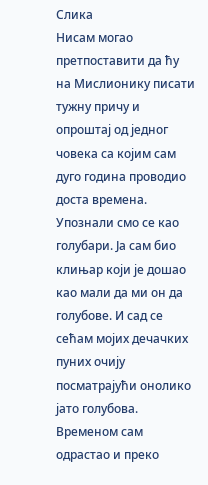Слика
Нисам могао претпоставити да ћу на Мислионику писати тужну причу и опроштај од једног човека са којим сам дуго година проводио доста времена. Упознали смо се као голубари. Ја сам био клињар који је дошао као мали да ми он да голубове. И сад се сећам мојих дечачких пуних очију посматрајући онолико јато голубова. Временом сам одрастао и преко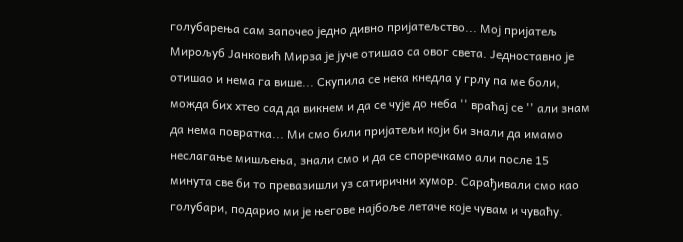голубарења сам започео једно дивно пријатељство... Мој пријатељ Мирољуб Јанковић Мирза је јуче отишао са овог света. Једноставно је отишао и нема га више... Скупила се нека кнедла у грлу па ме боли, можда бих хтео сад да викнем и да се чује до неба '' враћај се '' али знам да нема повратка... Ми смо били пријатељи који би знали да имамо неслагање мишљења, знали смо и да се споречкамо али после 15 минута све би то превазишли уз сатирични хумор. Сарађивали смо као голубари, подарио ми је његове најбоље летаче које чувам и чуваћу.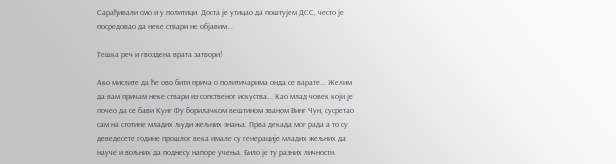Сарађивали смо и у политици. Доста је утицао да поштујем ДСС, често је посредовао да неке ствари не објавим...

Тешка реч и гвоздена врата затвори!

Ако мислите да ће ово бити прича о политичарима онда се варате... Желим да вам причам неке ствари из сопственог искуства... Као млад човек који је почео да се бави Кунг Фу борилачком вештином званом Винг Чун, сусретао сам на стотине младих људи жељних знања. Прва декада мог рада а то су деведесете године прошлог века имале су генерације младих жељних да науче и вољних да поднесу напоре учења. Било је ту разних личности.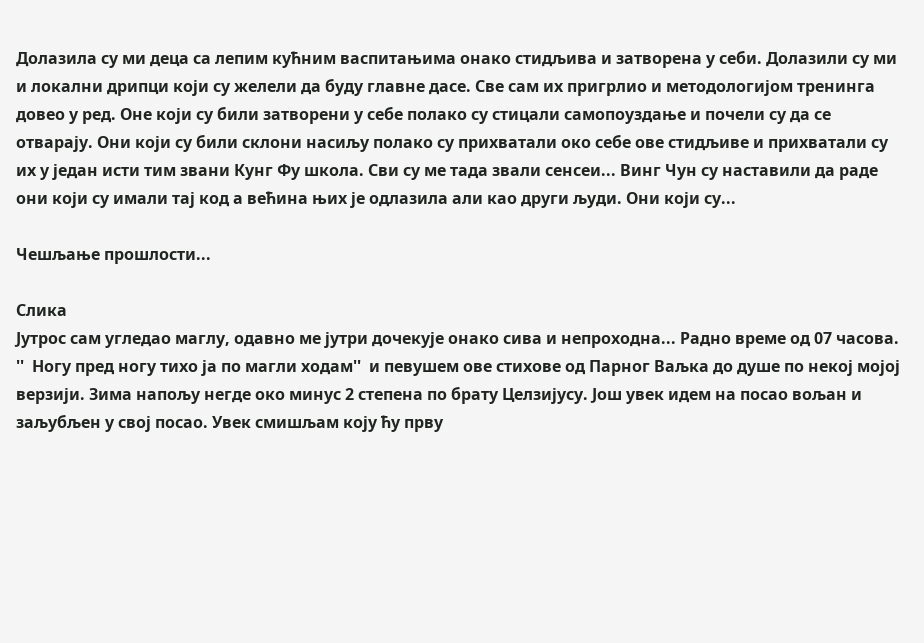Долазила су ми деца са лепим кућним васпитањима онако стидљива и затворена у себи. Долазили су ми и локални дрипци који су желели да буду главне дасе. Све сам их пригрлио и методологијом тренинга довео у ред. Оне који су били затворени у себе полако су стицали самопоуздање и почели су да се отварају. Они који су били склони насиљу полако су прихватали око себе ове стидљиве и прихватали су их у један исти тим звани Кунг Фу школа. Сви су ме тада звали сенсеи... Винг Чун су наставили да раде они који су имали тај код а већина њих је одлазила али као други људи. Они који су...

Чешљање прошлости...

Слика
Јутрос сам угледао маглу, одавно ме јутри дочекује онако сива и непроходна... Радно време од 07 часова. ''  Ногу пред ногу тихо ја по магли ходам''  и певушем ове стихове од Парног Ваљка до душе по некој мојој верзији. Зима напољу негде око минус 2 степена по брату Целзијусу. Још увек идем на посао вољан и заљубљен у свој посао. Увек смишљам коју ћу прву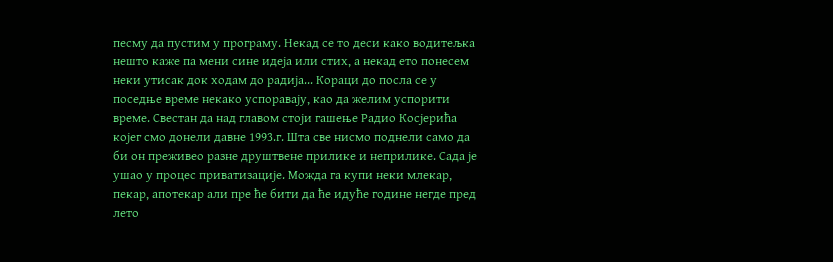песму да пустим у програму. Некад се то деси како водитељка нешто каже па мени сине идеја или стих, а некад ето понесем неки утисак док ходам до радија... Кораци до посла се у поседње време некако успоравају, као да желим успорити време. Свестан да над главом стоји гашење Радио Косјерића којег смо донели давне 1993.г. Шта све нисмо поднели само да би он преживео разне друштвене прилике и неприлике. Сада је ушао у процес приватизације. Можда га купи неки млекар, пекар, апотекар али пре ће бити да ће идуће године негде пред лето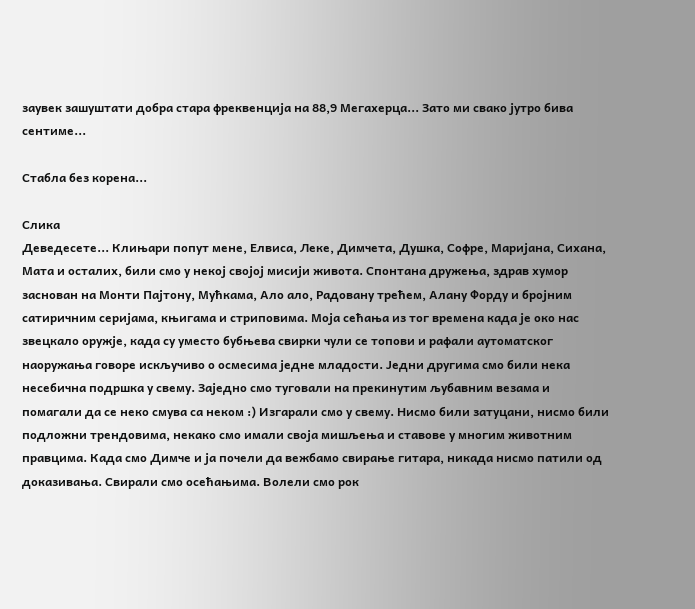заувек зашуштати добра стара фреквенција на 88,9 Мегахерца... Зато ми свако јутро бива сентиме...

Стабла без корена...

Слика
Деведесете... Клињари попут мене, Елвиса, Леке, Димчета, Душка, Софре, Маријана, Сихана, Мата и осталих, били смо у некој својој мисији живота. Спонтана дружења, здрав хумор заснован на Монти Пајтону, Мућкама, Ало ало, Радовану трећем, Алану Форду и бројним сатиричним серијама, књигама и стриповима. Моја сећања из тог времена када је око нас звецкало оружје, када су уместо бубњева свирки чули се топови и рафали аутоматског наоружања говоре искључиво о осмесима једне младости. Једни другима смо били нека несебична подршка у свему. Заједно смо туговали на прекинутим љубавним везама и помагали да се неко смува са неком :) Изгарали смо у свему. Нисмо били затуцани, нисмо били подложни трендовима, некако смо имали своја мишљења и ставове у многим животним правцима. Када смо Димче и ја почели да вежбамо свирање гитара, никада нисмо патили од доказивања. Свирали смо осећањима. Волели смо рок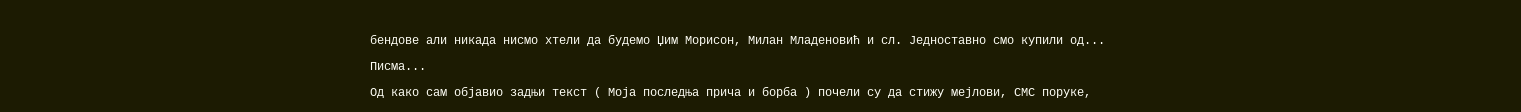бендове али никада нисмо хтели да будемо Џим Морисон, Милан Младеновић и сл. Једноставно смо купили од...

Писма...

Од како сам објавио задњи текст ( Моја последња прича и борба ) почели су да стижу мејлови, СМС поруке,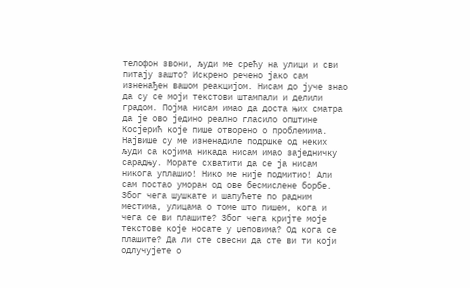телофон звони, људи ме срећу на улици и сви питају зашто? Искрено речено јако сам изненађен вашом реакцијом. Нисам до јуче знао да су се моји текстови штампали и делили градом. Појма нисам имао да доста њих сматра да је ово једино реално гласило општине Косјерић које пише отворено о проблемима. Највише су ме изненадиле подршке од неких људи са којима никада нисам имао заједничку сарадњу. Морате схватити да се ја нисам никога уплашио! Нико ме није подмитио! Али сам постао уморан од ове бесмислене борбе. Због чега шушкате и шапућете по радним местима, улицама о томе што пишем, кога и чега се ви плашите? Због чега кријте моје текстове које носате у џеповима? Од кога се плашите? Да ли сте свесни да сте ви ти који одлучујете о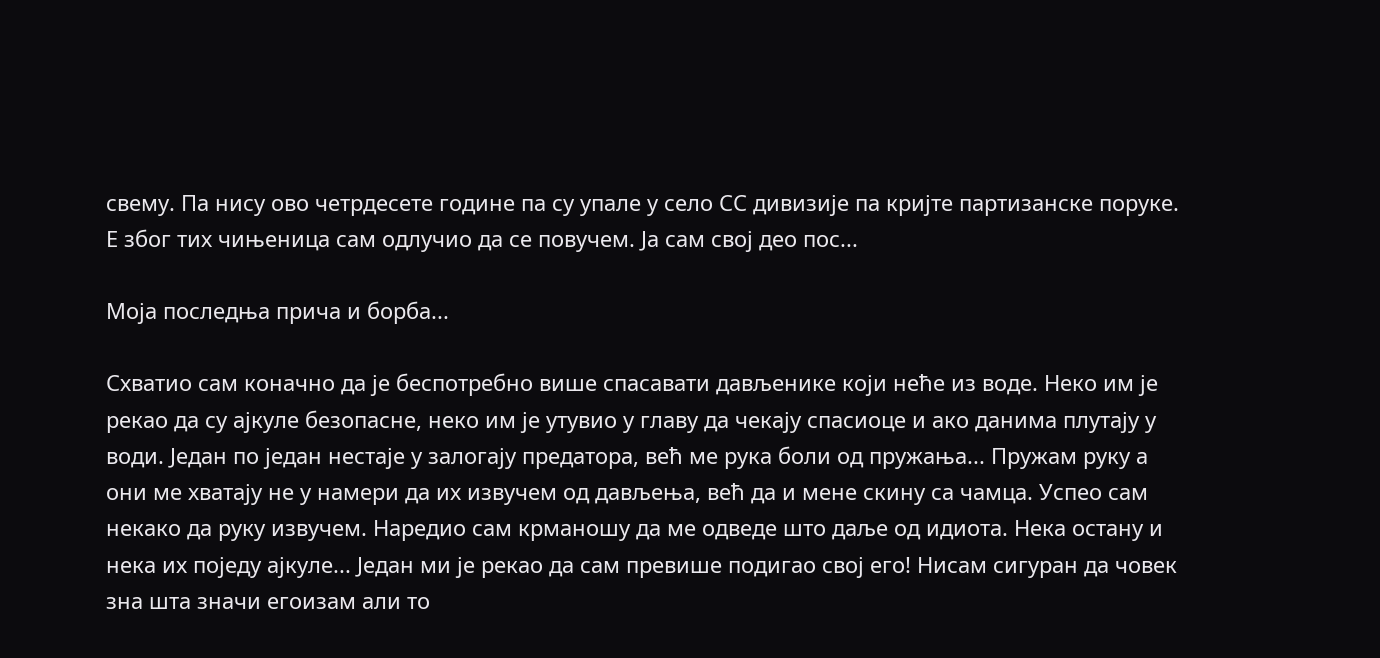свему. Па нису ово четрдесете године па су упале у село СС дивизије па кријте партизанске поруке. Е због тих чињеница сам одлучио да се повучем. Ја сам свој део пос...

Моја последња прича и борба...

Схватио сам коначно да је беспотребно више спасавати дављенике који неће из воде. Неко им је рекао да су ајкуле безопасне, неко им је утувио у главу да чекају спасиоце и ако данима плутају у води. Један по један нестаје у залогају предатора, већ ме рука боли од пружања... Пружам руку а они ме хватају не у намери да их извучем од дављења, већ да и мене скину са чамца. Успео сам некако да руку извучем. Наредио сам крманошу да ме одведе што даље од идиота. Нека остану и нека их поједу ајкуле... Један ми је рекао да сам превише подигао свој его! Нисам сигуран да човек зна шта значи егоизам али то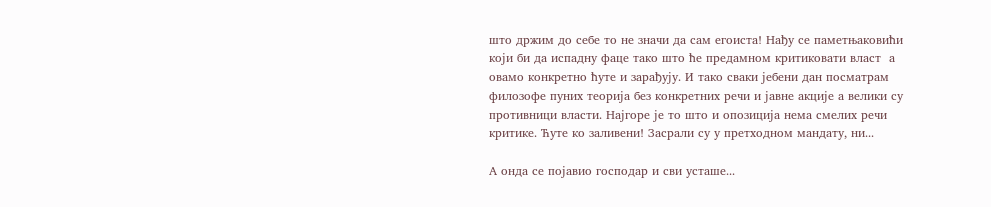што држим до себе то не значи да сам егоиста! Нађу се паметњаковићи који би да испадну фаце тако што ће предамном критиковати власт  а овамо конкретно ћуте и зарађују. И тако сваки јебени дан посматрам филозофе пуних теорија без конкретних речи и јавне акције а велики су противници власти. Најгоре је то што и опозиција нема смелих речи критике. Ћуте ко заливени! Засрали су у претходном мандату, ни...

А онда се појавио господар и сви усташе...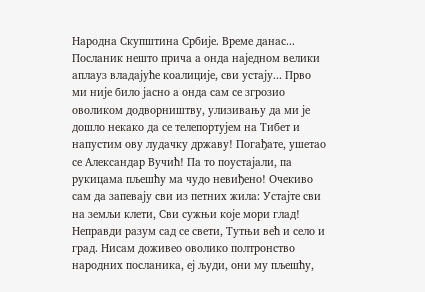Народна Скупштина Србије. Време данас... Посланик нешто прича а онда наједном велики аплауз владајуће коалиције, сви устају... Прво ми није било јасно а онда сам се згрозио оволиком додворништву, улизивању да ми је дошло некако да се телепортујем на Тибет и напустим ову лудачку државу! Погађате, ушетао се Александар Вучић! Па то поустајали, па рукицама пљешћу ма чудо невиђено! Очекиво сам да запевају сви из петних жила: Устајте сви на земљи клети, Сви сужњи које мори глад! Неправди разум сад се свети, Тутњи већ и село и град. Нисам доживео оволико полтронство народних посланика, еј људи, они му пљешћу,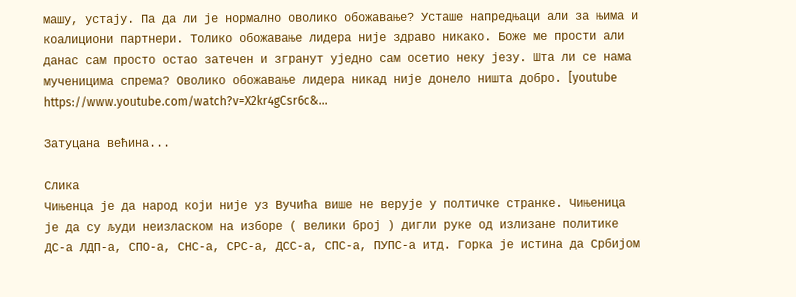машу, устају. Па да ли је нормално оволико обожавање? Усташе напредњаци али за њима и коалициони партнери. Толико обожавање лидера није здраво никако. Боже ме прости али данас сам просто остао затечен и згранут уједно сам осетио неку језу. Шта ли се нама мученицима спрема? Оволико обожавање лидера никад није донело ништа добро. [youtube https://www.youtube.com/watch?v=X2kr4gCsr6c&...

Затуцана већина...

Слика
Чињенца је да народ који није уз Вучића више не верује у полтичке странке. Чињеница је да су људи неизласком на изборе ( велики број ) дигли руке од излизане политике ДС-а ЛДП-а, СПО-а, СНС-а, СРС-а, ДСС-а, СПС-а, ПУПС-а итд. Горка је истина да Србијом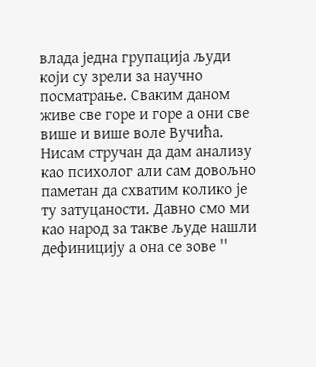влада једна групација људи који су зрели за научно посматрање. Сваким даном живе све горе и горе а они све више и више воле Вучића. Нисам стручан да дам анализу као психолог али сам довољно паметан да схватим колико је ту затуцаности. Давно смо ми као народ за такве људе нашли дефиницију а она се зове ''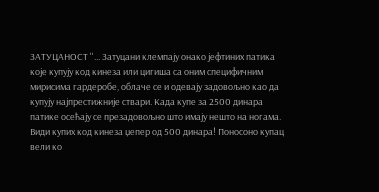ЗАТУЦАНОСТ ''... Затуцани клемпају онако јефтиних патика које купују код кинеза или цигиша са оним специфичним мирисима гардеробе, облаче се и одевају задовољно као да купују најпрестижније ствари. Када купе за 2500 динара патике осећају се презадовољно што имају нешто на ногама. Види купих код кинеза џепер од 500 динара! Поносоно купац вели ко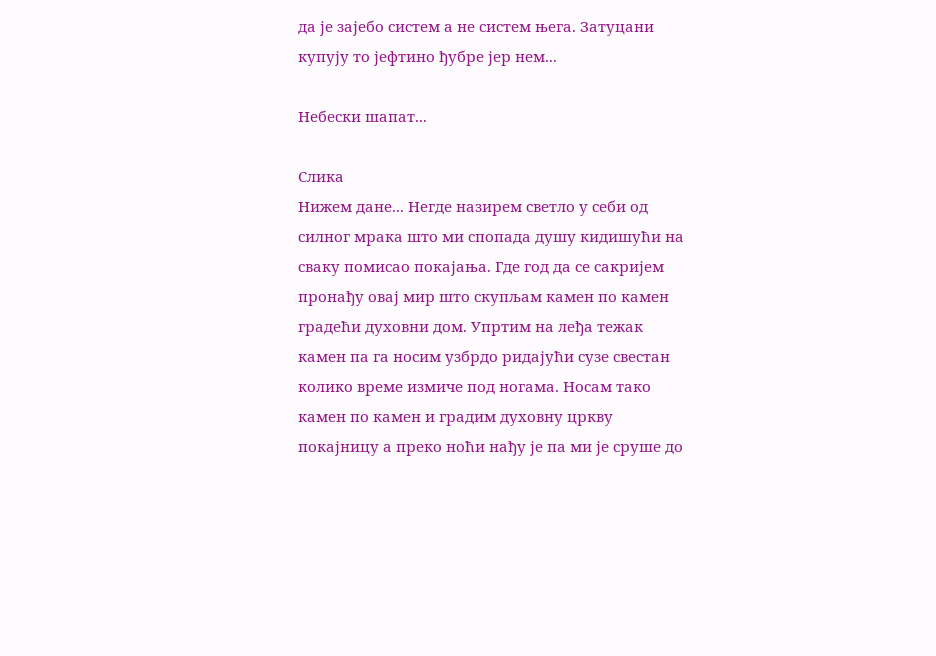да је зајебо систем а не систем њега. Затуцани купују то јефтино ђубре јер нем...

Небески шапат...

Слика
Нижем дане... Негде назирем светло у себи од силног мрака што ми спопада душу кидишући на сваку помисао покајања. Где год да се сакријем пронађу овај мир што скупљам камен по камен градећи духовни дом. Упртим на леђа тежак камен па га носим узбрдо ридајући сузе свестан колико време измиче под ногама. Носам тако камен по камен и градим духовну цркву покајницу а преко ноћи нађу је па ми је сруше до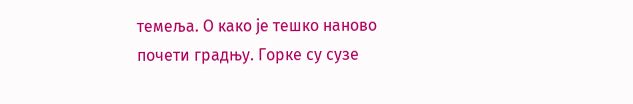темеља. О како је тешко наново почети градњу. Горке су сузе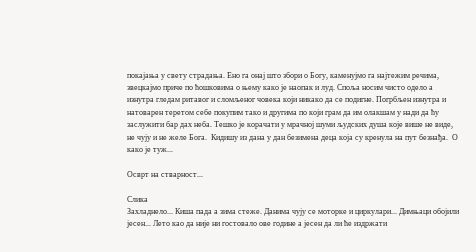покајања у свету страдања. Ено га онај што збори о Богу, каменујмо га најтежим речима, звецкајмо приче по ћошковима о њему како је наопак и луд. Споља носим чисто одело а изнутра гледам ритавог и сломљеног човека који никако да се подигне. Погрбљен изнутра и натоварен теретом себе покупим тако и другима по који грам да им олакшам у нади да ћу заслужити бар дах неба. Тешко је корачати у мрачној шуми људских душа које више не виде, не чују и не желе Бога.  Кидишу из дана у дан безимена деца која су кренула на пут безнађа.  О како је туж...

Осврт на стварност...

Слика
Захладнело... Киша пада а зима стеже. Данима чују се моторке и циркулари... Димњаци обојили јесен... Лето као да није ни гостовало ове године а јесен да ли ће издржати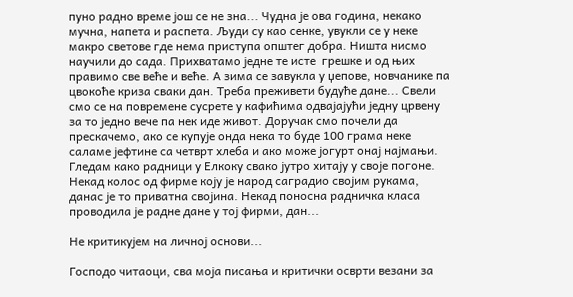пуно радно време још се не зна... Чудна је ова година, некако мучна, напета и распета. Људи су као сенке, увукли се у неке макро светове где нема приступа општег добра. Ништа нисмо научили до сада. Прихватамо једне те исте  грешке и од њих правимо све веће и веће. А зима се завукла у џепове, новчанике па цвокоће криза сваки дан. Треба преживети будуће дане... Свели смо се на повремене сусрете у кафићима одвајајући једну црвену за то једно вече па нек иде живот. Доручак смо почели да прескачемо, ако се купује онда нека то буде 100 грама неке саламе јефтине са четврт хлеба и ако може јогурт онај најмањи. Гледам како радници у Елкоку свако јутро хитају у своје погоне. Некад колос од фирме коју је народ саградио својим рукама, данас је то приватна својина. Некад поносна радничка класа проводила је радне дане у тој фирми, дан...

Не критикујем на личној основи...

Господо читаоци, сва моја писања и критички осврти везани за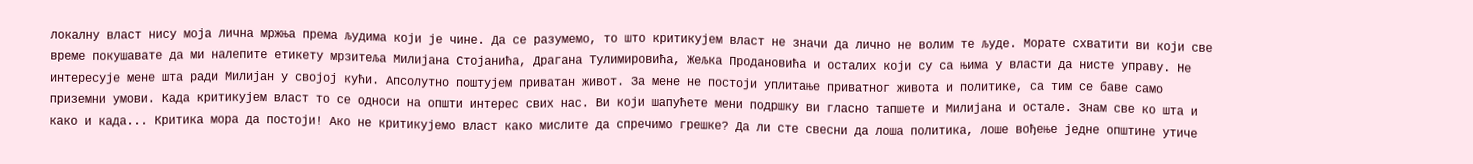локалну власт нису моја лична мржња према људима који је чине. Да се разумемо, то што критикујем власт не значи да лично не волим те људе. Морате схватити ви који све време покушавате да ми налепите етикету мрзитеља Милијана Стојанића, Драгана Тулимировића, Жељка Продановића и осталих који су са њима у власти да нисте управу. Не интересује мене шта ради Милијан у својој кући. Апсолутно поштујем приватан живот. За мене не постоји уплитање приватног живота и политике, са тим се баве само приземни умови. Када критикујем власт то се односи на општи интерес свих нас. Ви који шапућете мени подршку ви гласно тапшете и Милијана и остале. Знам све ко шта и како и када... Критика мора да постоји! Ако не критикујемо власт како мислите да спречимо грешке? Да ли сте свесни да лоша политика, лоше вођење једне општине утиче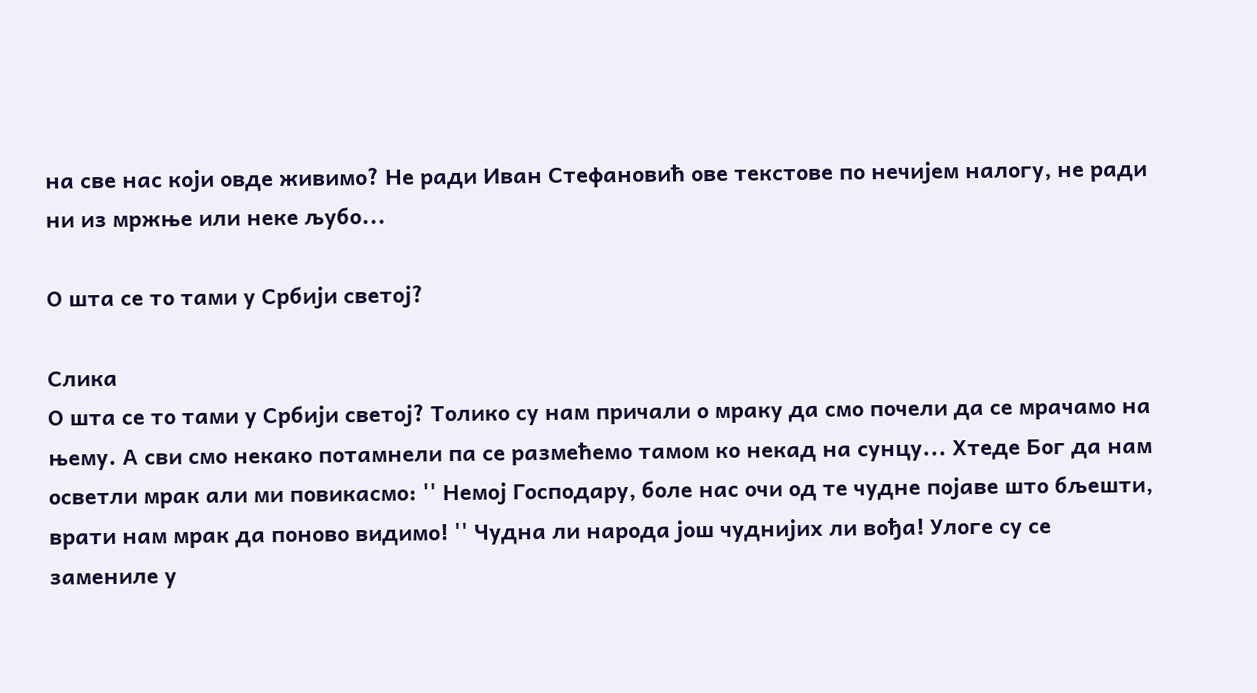на све нас који овде живимо? Не ради Иван Стефановић ове текстове по нечијем налогу, не ради ни из мржње или неке љубо...

О шта се то тами у Србији светој?

Слика
О шта се то тами у Србији светој? Толико су нам причали о мраку да смо почели да се мрачамо на њему. А сви смо некако потамнели па се размећемо тамом ко некад на сунцу... Хтеде Бог да нам осветли мрак али ми повикасмо: '' Немој Господару, боле нас очи од те чудне појаве што бљешти, врати нам мрак да поново видимо! '' Чудна ли народа још чуднијих ли вођа! Улоге су се замениле у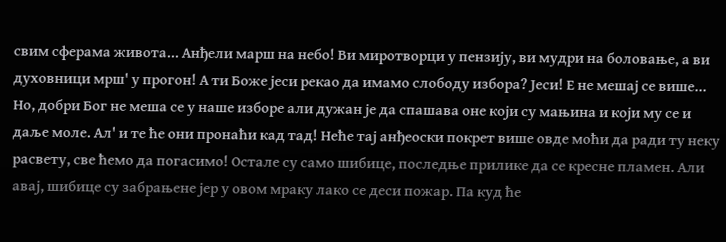свим сферама живота... Анђели марш на небо! Ви миротворци у пензију, ви мудри на боловање, а ви духовници мрш' у прогон! А ти Боже јеси рекао да имамо слободу избора? Јеси! Е не мешај се више... Но, добри Бог не меша се у наше изборе али дужан је да спашава оне који су мањина и који му се и даље моле. Ал' и те ће они пронаћи кад тад! Неће тај анђеоски покрет више овде моћи да ради ту неку расвету, све ћемо да погасимо! Остале су само шибице, последње прилике да се кресне пламен. Али авај, шибице су забрањене јер у овом мраку лако се деси пожар. Па куд ће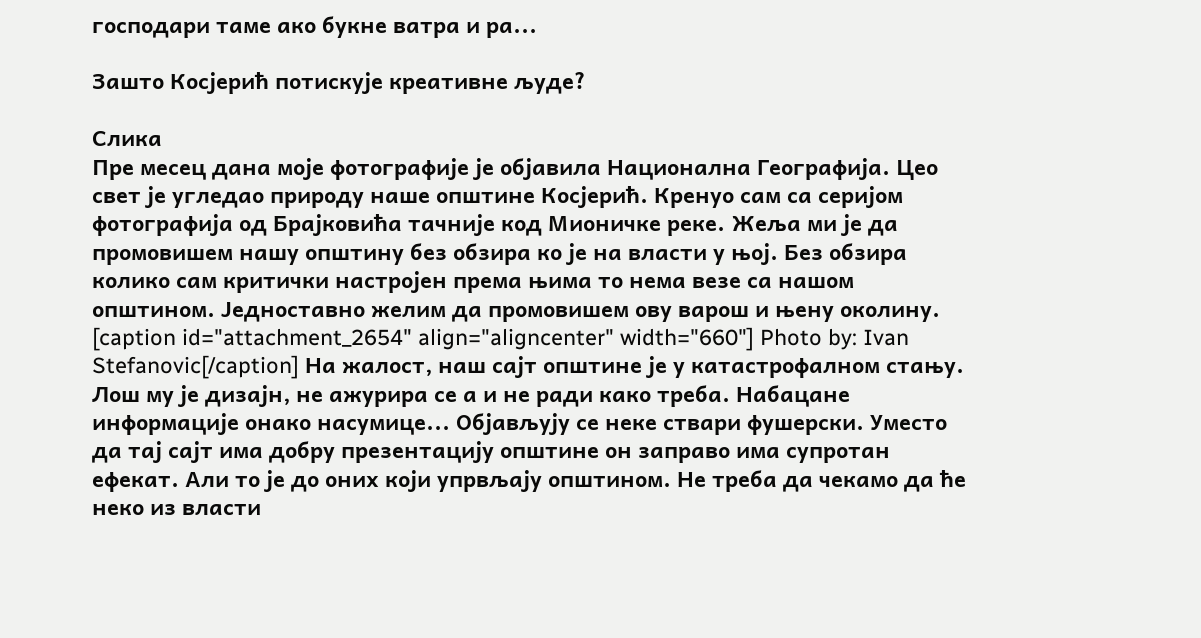господари таме ако букне ватра и ра...

Зашто Косјерић потискује креативне људе?

Слика
Пре месец дана моје фотографије је објавила Национална Географија. Цео свет је угледао природу наше општине Косјерић. Кренуо сам са серијом фотографија од Брајковића тачније код Мионичке реке. Жеља ми је да промовишем нашу општину без обзира ко је на власти у њој. Без обзира колико сам критички настројен према њима то нема везе са нашом општином. Једноставно желим да промовишем ову варош и њену околину. [caption id="attachment_2654" align="aligncenter" width="660"] Photo by: Ivan Stefanovic[/caption] На жалост, наш сајт општине је у катастрофалном стању. Лош му је дизајн, не ажурира се а и не ради како треба. Набацане информације онако насумице... Објављују се неке ствари фушерски. Уместо да тај сајт има добру презентацију општине он заправо има супротан ефекат. Али то је до оних који упрвљају општином. Не треба да чекамо да ће неко из власти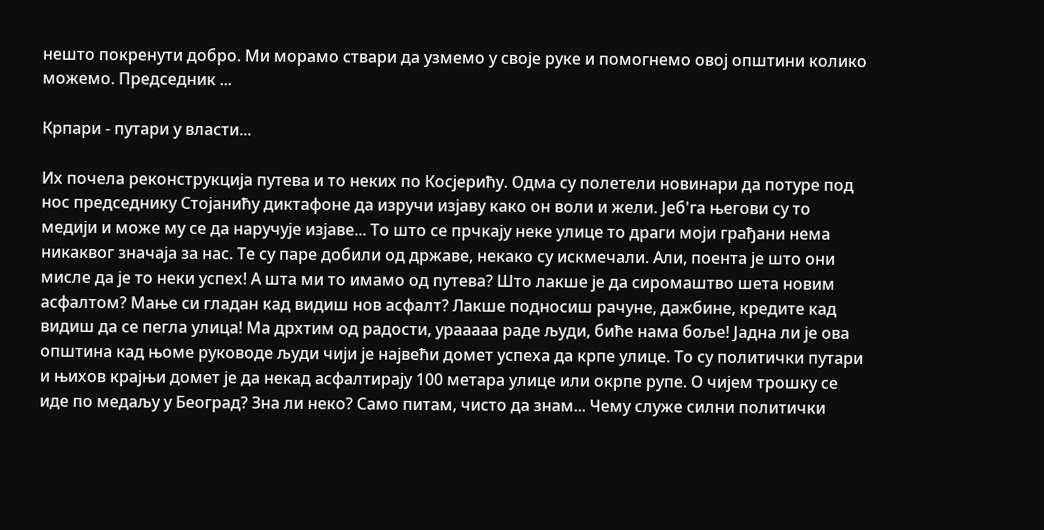нешто покренути добро. Ми морамо ствари да узмемо у своје руке и помогнемо овој општини колико можемо. Председник ...

Крпари - путари у власти...

Их почела реконструкција путева и то неких по Косјерићу. Одма су полетели новинари да потуре под нос председнику Стојанићу диктафоне да изручи изјаву како он воли и жели. Јеб'га његови су то медији и може му се да наручује изјаве... То што се прчкају неке улице то драги моји грађани нема никаквог значаја за нас. Те су паре добили од државе, некако су искмечали. Али, поента је што они мисле да је то неки успех! А шта ми то имамо од путева? Што лакше је да сиромаштво шета новим асфалтом? Мање си гладан кад видиш нов асфалт? Лакше подносиш рачуне, дажбине, кредите кад видиш да се пегла улица! Ма дрхтим од радости, урааааа раде људи, биће нама боље! Јадна ли је ова општина кад њоме руководе људи чији је највећи домет успеха да крпе улице. То су политички путари и њихов крајњи домет је да некад асфалтирају 100 метара улице или окрпе рупе. О чијем трошку се иде по медаљу у Београд? Зна ли неко? Само питам, чисто да знам... Чему служе силни политички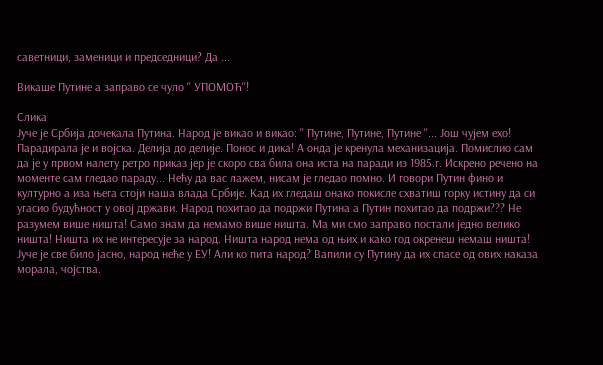саветници, заменици и председници? Да ...

Викаше Путине а заправо се чуло '' УПОМОЋ''!

Слика
Јуче је Србија дочекала Путина. Народ је викао и викао: '' Путине, Путине, Путине ''... Још чујем ехо! Парадирала је и војска. Делија до делије. Понос и дика! А онда је кренула механизација. Помислио сам да је у првом налету ретро приказ јер је скоро сва била она иста на паради из 1985.г. Искрено речено на моменте сам гледао параду... Нећу да вас лажем, нисам је гледао помно. И говори Путин фино и културно а иза њега стоји наша влада Србије. Кад их гледаш онако покисле схватиш горку истину да си угасио будућност у овој држави. Народ похитао да подржи Путина а Путин похитао да подржи??? Не разумем више ништа! Само знам да немамо више ништа. Ма ми смо заправо постали једно велико ништа! Ништа их не интересује за народ. Ништа народ нема од њих и како год окренеш немаш ништа! Јуче је све било јасно, народ неће у ЕУ! Али ко пита народ? Вапили су Путину да их спасе од ових наказа морала, чојства.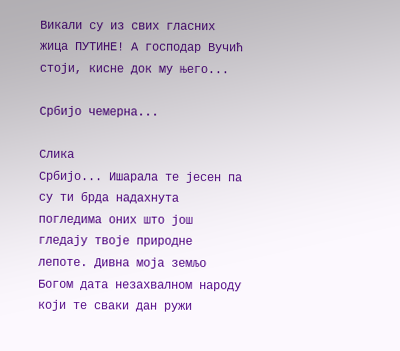Викали су из свих гласних жица ПУТИНЕ! А господар Вучић стоји, кисне док му њего...

Србијо чемерна...

Слика
Србијо... Ишарала те јесен па су ти брда надахнута погледима оних што још гледају твоје природне лепоте. Дивна моја земљо Богом дата незахвалном народу који те сваки дан ружи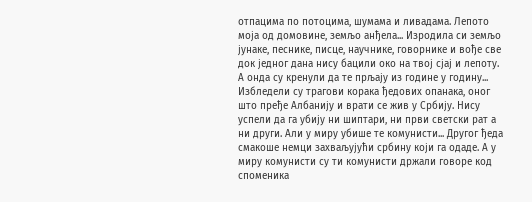отпацима по потоцима, шумама и ливадама. Лепото моја од домовине, земљо анђела... Изродила си земљо јунаке, песнике, писце, научнике, говорнике и вође све док једног дана нису бацили око на твој сјај и лепоту. А онда су кренули да те прљају из године у годину... Избледели су трагови корака ђедових опанака, оног што пређе Албанију и врати се жив у Србију. Нису успели да га убију ни шиптари, ни први светски рат а ни други. Али у миру убише те комунисти... Другог ђеда смакоше немци захваљујући србину који га одаде. А у миру комунисти су ти комунисти држали говоре код споменика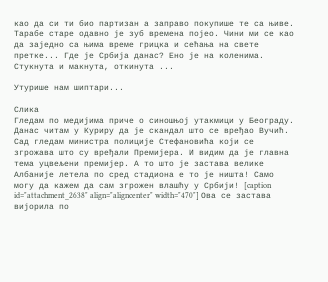као да си ти био партизан а заправо покупише те са њиве. Тарабе старе одавно је зуб времена појео. Чини ми се као да заједно са њима време грицка и сећања на свете претке... Где је Србија данас? Ено је на коленима. Стукнута и макнута, откинута ...

Утурише нам шиптари...

Слика
Гледам по медијима приче о синошњој утакмици у Београду. Данас читам у Куриру да је скандал што се вређао Вучић. Сад гледам министра полиције Стефановића који се згрожава што су вређали Премијера. И видим да је главна тема уцвељени премијер. А то што је застава велике Албаније летела по сред стадиона е то је ништа! Само могу да кажем да сам згрожен влашћу у Србији! [caption id="attachment_2638" align="aligncenter" width="470"] Ова се застава вијорила по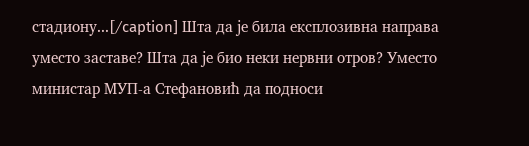стадиону...[/caption] Шта да је била експлозивна направа уместо заставе? Шта да је био неки нервни отров? Уместо министар МУП-а Стефановић да подноси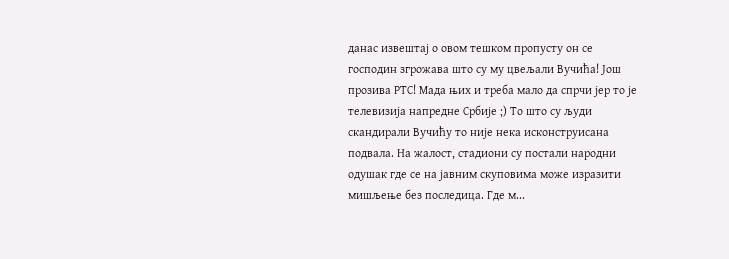данас извештај о овом тешком пропусту он се господин згрожава што су му цвељали Вучића! Још прозива РТС! Мада њих и треба мало да спрчи јер то је телевизија напредне Србије ;) То што су људи скандирали Вучићу то није нека исконструисана подвала. На жалост, стадиони су постали народни одушак где се на јавним скуповима може изразити мишљење без последица. Где м...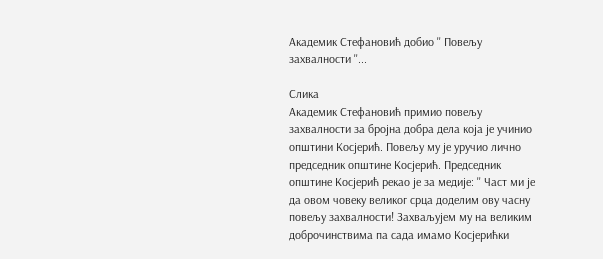Академик Стефановић добио '' Повељу захвалности ''...

Слика
Академик Стефановић примио повељу захвалности за бројна добра дела која је учинио општини Косјерић. Повељу му је уручио лично председник општине Косјерић. Председник општине Косјерић рекао је за медије: '' Част ми је да овом човеку великог срца доделим ову часну повељу захвалности! Захваљујем му на великим доброчинствима па сада имамо Косјерићки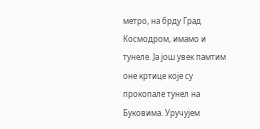метро, на брду Град Космодром, имамо и тунеле. Ја још увек памтим оне кртице које су прокопале тунел на Буковима. Уручујем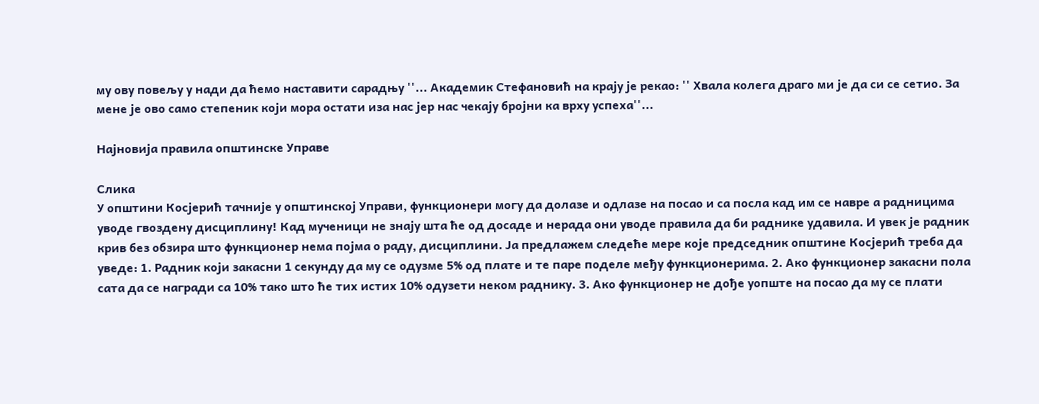му ову повељу у нади да ћемо наставити сарадњу ''... Академик Стефановић на крају је рекао: '' Хвала колега драго ми је да си се сетио. За мене је ово само степеник који мора остати иза нас јер нас чекају бројни ка врху успеха''...

Најновија правила општинске Управе

Слика
У општини Косјерић тачније у општинској Управи, функционери могу да долазе и одлазе на посао и са посла кад им се навре а радницима уводе гвоздену дисциплину! Кад мученици не знају шта ће од досаде и нерада они уводе правила да би раднике удавила. И увек је радник крив без обзира што функционер нема појма о раду, дисциплини. Ја предлажем следеће мере које председник општине Косјерић треба да уведе: 1. Радник који закасни 1 секунду да му се одузме 5% од плате и те паре поделе међу функционерима. 2. Ако функционер закасни пола сата да се награди са 10% тако што ће тих истих 10% одузети неком раднику. 3. Ако функционер не дође уопште на посао да му се плати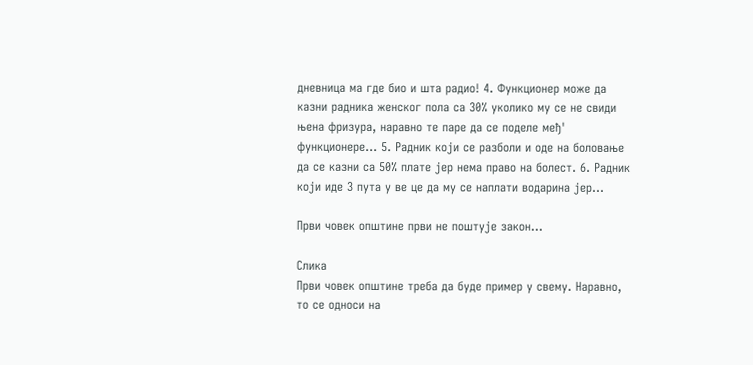дневница ма где био и шта радио! 4. Функционер може да казни радника женског пола са 30% уколико му се не свиди њена фризура, наравно те паре да се поделе међ' функционере... 5. Радник који се разболи и оде на боловање да се казни са 50% плате јер нема право на болест. 6. Радник који иде 3 пута у ве це да му се наплати водарина јер...

Први човек општине први не поштује закон...

Слика
Први човек општине треба да буде пример у свему. Наравно, то се односи на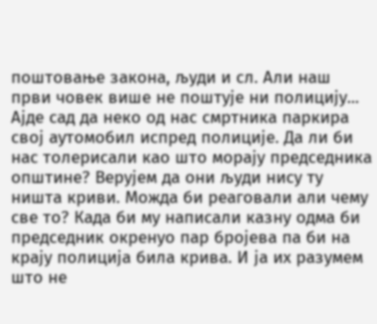поштовање закона, људи и сл. Али наш први човек више не поштује ни полицију... Ајде сад да неко од нас смртника паркира свој аутомобил испред полиције. Да ли би нас толерисали као што морају председника општине? Верујем да они људи нису ту ништа криви. Можда би реаговали али чему све то? Када би му написали казну одма би председник окренуо пар бројева па би на крају полиција била крива. И ја их разумем што не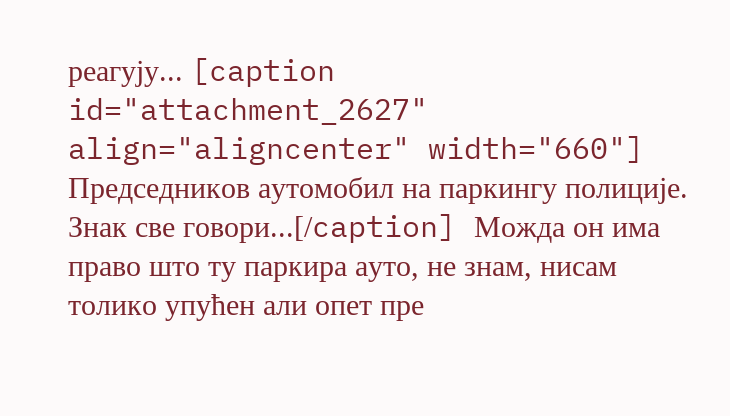реагују... [caption id="attachment_2627" align="aligncenter" width="660"] Председников аутомобил на паркингу полиције. Знак све говори...[/caption] Можда он има право што ту паркира ауто, не знам, нисам толико упућен али опет пре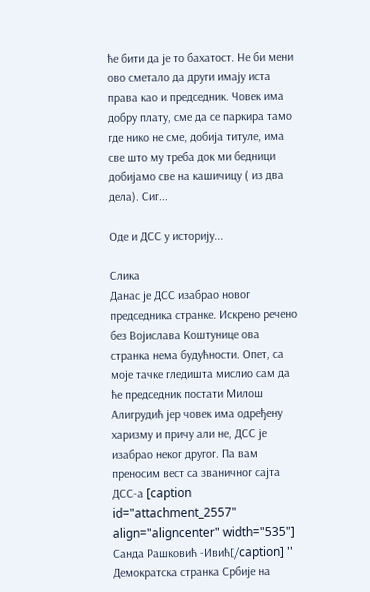ће бити да је то бахатост. Не би мени ово сметало да други имају иста права као и председник. Човек има добру плату, сме да се паркира тамо где нико не сме, добија титуле, има све што му треба док ми бедници добијамо све на кашичицу ( из два дела). Сиг...

Оде и ДСС у историју...

Слика
Данас је ДСС изабрао новог председника странке. Искрено речено без Војислава Коштунице ова странка нема будућности. Опет, са моје тачке гледишта мислио сам да ће председник постати Милош Алигрудић јер човек има одређену харизму и причу али не, ДСС је изабрао неког другог. Па вам преносим вест са званичног сајта ДСС-а [caption id="attachment_2557" align="aligncenter" width="535"] Санда Рашковић -Ивић[/caption] '' Демократска странка Србије на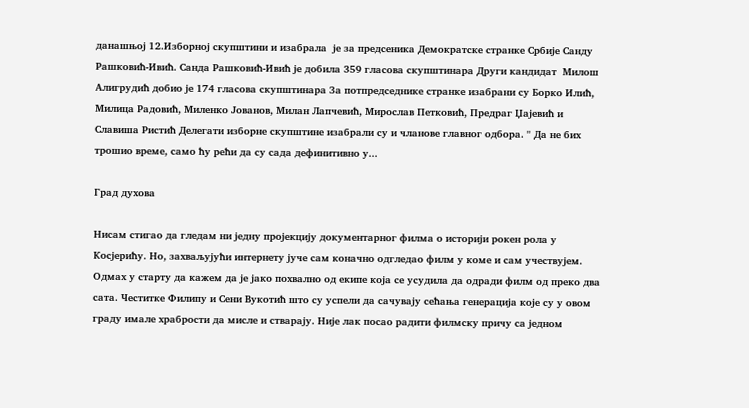данашњој 12.Изборној скупштини и изабрала  је за предсеника Демократске странке Србије Санду Рашковић-Ивић. Санда Рашковић-Ивић је добила 359 гласова скупштинара Други кандидат  Милош Алигрудић добио је 174 гласова скупштинара За потпредседнике странке изабрани су Борко Илић, Милица Радовић, Миленко Јованов, Милан Лапчевић, Мирослав Петковић, Предраг Џајевић и Славиша Ристић Делегати изборне скупштине изабрали су и чланове главног одбора. '' Да не бих трошио време, само ћу рећи да су сада дефинитивно у...

Град духова

Нисам стигао да гледам ни једну пројекцију документарног филма о историји рокен рола у Косјерићу. Но, захваљујући интернету јуче сам коначно одгледао филм у коме и сам учествујем. Одмах у старту да кажем да је јако похвално од екипе која се усудила да одради филм од преко два сата. Честитке Филипу и Сени Вукотић што су успели да сачувају сећања генерација које су у овом граду имале храбрости да мисле и стварају. Није лак посао радити филмску причу са једном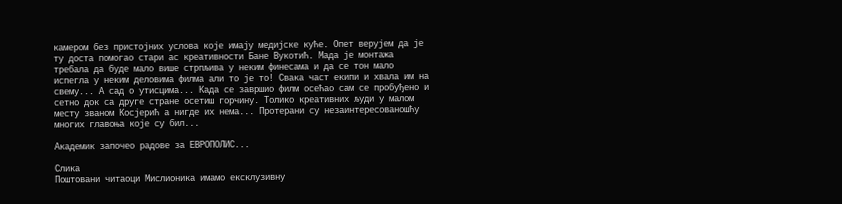камером без пристојних услова које имају медијске куће. Опет верујем да је ту доста помогао стари ас креативности Бане Вукотић. Мада је монтажа требала да буде мало више стрпљива у неким финесама и да се тон мало испегла у неким деловима филма али то је то! Свака част екипи и хвала им на свему... А сад о утисцима... Када се завршио филм осећао сам се пробуђено и сетно док са друге стране осетиш горчину. Толико креативних људи у малом месту званом Косјерић а нигде их нема... Протерани су незаинтересованошћу многих главоња које су бил...

Академик започео радове за ЕВРОПОЛИС...

Слика
Поштовани читаоци Мислионика имамо ексклузивну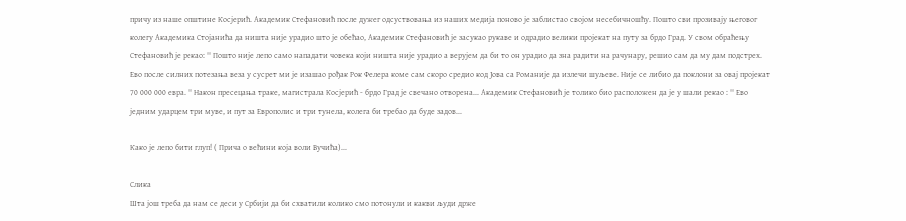причу из наше општине Косјерић. Академик Стефановић после дужег одсуствовања из наших медија поново је заблистао својом несебичношћу. Пошто сви прозивају његовог колегу Академика Стојанића да ништа није урадио што је обећао, Академик Стефановић је засукао рукаве и одрадио велики пројекат на путу за брдо Град. У свом обраћењу Стефановић је рекао: '' Пошто није лепо само нападати човека који ништа није урадио а верујем да би то он урадио да зна радити на рачунару, решио сам да му дам подстрех. Ево после силних потезања веза у сусрет ми је изашао рођак Рок Фелера коме сам скоро средио код Јова са Романије да излечи шуљеве. Није се либио да поклони за овај пројекат 70 000 000 евра. '' Након пресецања траке, магистрала Косјерић - брдо Град је свечано отворена... Академик Стефановић је толико био расположен да је у шали рекао : '' Ево једним ударцем три муве, и пут за Европолис и три тунела, колега би требао да буде задов...

Како је лепо бити глуп! ( Прича о већини која воли Вучића)...

Слика
Шта још треба да нам се деси у Србији да би схватили колико смо потонули и какви људи држе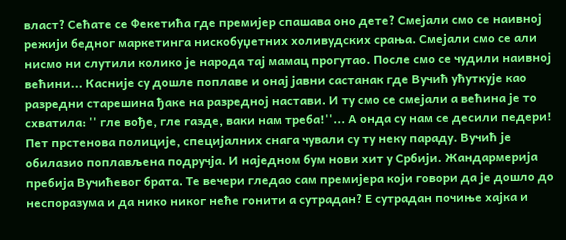власт? Сећате се Фекетића где премијер спашава оно дете? Смејали смо се наивној режији бедног маркетинга нискобуџетних холивудских срања. Смејали смо се али нисмо ни слутили колико је народа тај мамац прогутао. После смо се чудили наивној већини... Касније су дошле поплаве и онај јавни састанак где Вучић ућуткује као разредни старешина ђаке на разредној настави. И ту смо се смејали а већина је то схватила: '' гле вође, гле газде, ваки нам треба!''... А онда су нам се десили педери! Пет прстенова полиције, специјалних снага чували су ту неку параду. Вучић је обилазио поплављена подручја. И наједном бум нови хит у Србији. Жандармерија пребија Вучићевог брата. Те вечери гледао сам премијера који говори да је дошло до неспоразума и да нико никог неће гонити а сутрадан? Е сутрадан почиње хајка и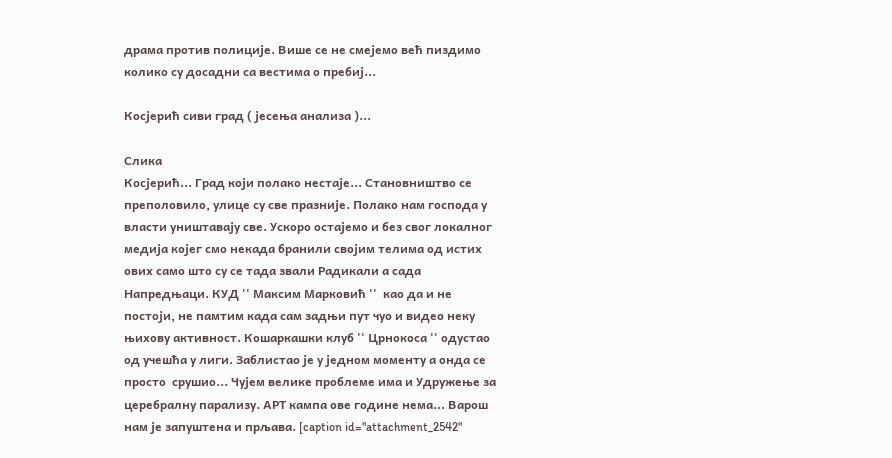драма против полиције. Више се не смејемо већ пиздимо колико су досадни са вестима о пребиј...

Косјерић сиви град ( јесења анализа )...

Слика
Косјерић... Град који полако нестаје... Становништво се преполовило, улице су све празније. Полако нам господа у власти уништавају све. Ускоро остајемо и без свог локалног медија којег смо некада бранили својим телима од истих ових само што су се тада звали Радикали а сада Напредњаци. КУД '' Максим Марковић ''  као да и не постоји, не памтим када сам задњи пут чуо и видео неку њихову активност. Кошаркашки клуб '' Црнокоса '' одустао од учешћа у лиги. Заблистао је у једном моменту а онда се просто  срушио... Чујем велике проблеме има и Удружење за церебралну парализу. АРТ кампа ове године нема... Варош нам је запуштена и прљава. [caption id="attachment_2542"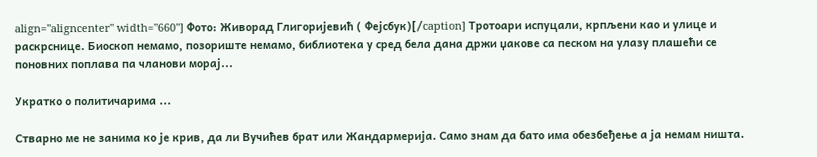align="aligncenter" width="660"] Фото: Живорад Глигоријевић ( Фејсбук)[/caption] Тротоари испуцали, крпљени као и улице и раскрснице. Биоскоп немамо, позориште немамо, библиотека у сред бела дана држи џакове са песком на улазу плашећи се поновних поплава па чланови морај...

Укратко о политичарима ...

Стварно ме не занима ко је крив, да ли Вучићев брат или Жандармерија. Само знам да бато има обезбеђење а ја немам ништа.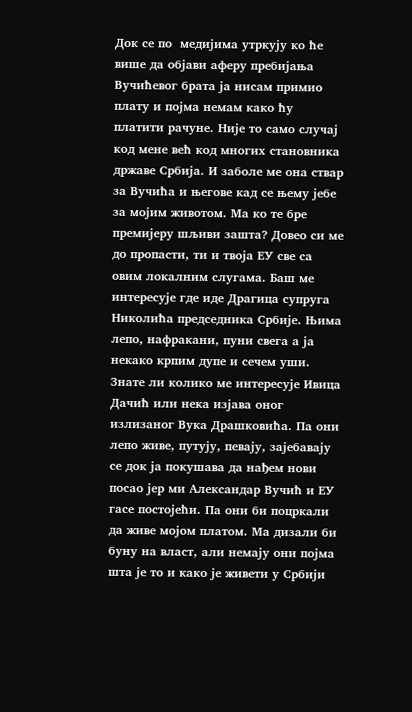Док се по  медијима утркују ко ће више да објави аферу пребијања Вучићевог брата ја нисам примио плату и појма немам како ћу платити рачуне. Није то само случај код мене већ код многих становника државе Србија. И заболе ме она ствар за Вучића и његове кад се њему јебе за мојим животом. Ма ко те бре премијеру шљиви зашта? Довео си ме до пропасти, ти и твоја ЕУ све са овим локалним слугама. Баш ме интересује где иде Драгица супруга Николића председника Србије. Њима лепо, нафракани, пуни свега а ја некако крпим дупе и сечем уши. Знате ли колико ме интересује Ивица Дачић или нека изјава оног излизаног Вука Драшковића. Па они  лепо живе, путују, певају, зајебавају се док ја покушава да нађем нови посао јер ми Александар Вучић и ЕУ гасе постојећи. Па они би поцркали да живе мојом платом. Ма дизали би буну на власт, али немају они појма шта је то и како је живети у Србији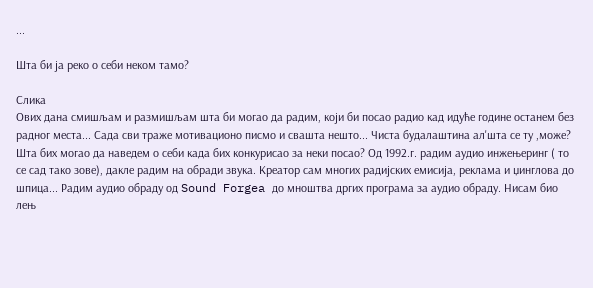...

Шта би ја реко о себи неком тамо?

Слика
Ових дана смишљам и размишљам шта би могао да радим, који би посао радио кад идуће године останем без радног места... Сада сви траже мотивационо писмо и свашта нешто... Чиста будалаштина ал'шта се ту ,може? Шта бих могао да наведем о себи када бих конкурисао за неки посао? Од 1992.г. радим аудио инжењеринг ( то се сад тако зове), дакле радим на обради звука. Креатор сам многих радијских емисија, реклама и џинглова до шпица... Радим аудио обраду од Sound Forgea до мноштва дргих програма за аудио обраду. Нисам био лењ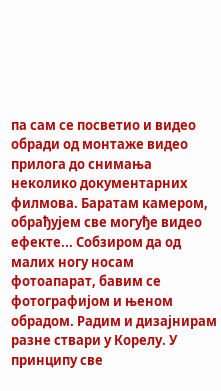па сам се посветио и видео обради од монтаже видео прилога до снимања неколико документарних филмова. Баратам камером, обрађујем све могуђе видео ефекте... Собзиром да од малих ногу носам фотоапарат, бавим се фотографијом и њеном обрадом. Радим и дизајнирам разне ствари у Корелу. У принципу све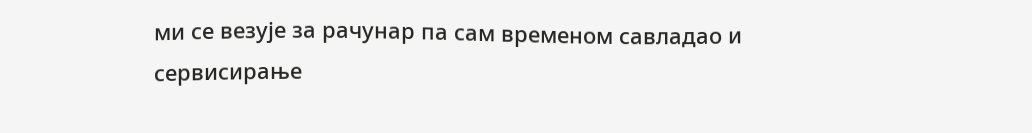ми се везује за рачунар па сам временом савладао и сервисирање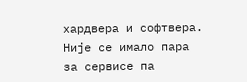хардвера и софтвера. Није се имало пара за сервисе па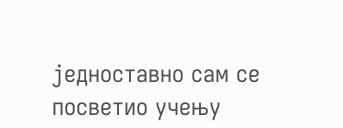једноставно сам се посветио учењу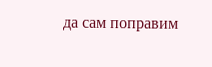да сам поправим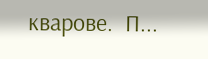кварове.  П...